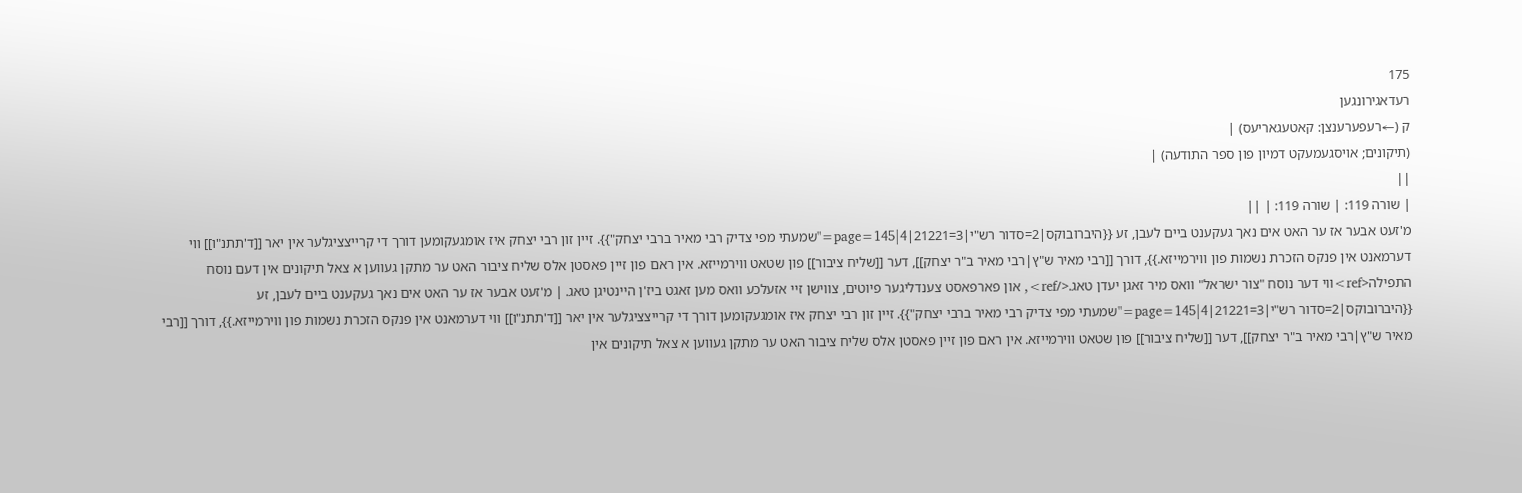175
רעדאגירונגען
ק (←רעפערענצן: קאטעגאריעס) |
(תיקונים; אויסגעמעקט דמיון פון ספר התודעה) |
||
| שורה 119: | שורה 119: | ||
מ'זעט אבער אז ער האט אים נאך געקענט ביים לעבן, זע {{היברובוקס|2=סדור רש"י|3=21221|page=145|4="שמעתי מפי צדיק רבי מאיר ברבי יצחק"}}. זיין זון רבי יצחק איז אומגעקומען דורך די קרייצציגלער אין יאר [[ד'תתנ"ו]] ווי דערמאנט אין פנקס הזכרת נשמות פון ווירמייזא.}}, דורך [[רבי מאיר ש"ץ|רבי מאיר ב"ר יצחק]], דער [[שליח ציבור]] פון שטאט ווירמייזא. אין ראם פון זיין פאסטן אלס שליח ציבור האט ער מתקן געווען א צאל תיקונים אין דעם נוסח התפילה<ref>ווי דער נוסח "צור ישראל" וואס מיר זאגן יעדן טאג.</ref>, און פארפאסט צענדליגער פיוטים, צווישן זיי אזעלכע וואס מען זאגט ביז'ן היינטיגן טאג. | מ'זעט אבער אז ער האט אים נאך געקענט ביים לעבן, זע {{היברובוקס|2=סדור רש"י|3=21221|page=145|4="שמעתי מפי צדיק רבי מאיר ברבי יצחק"}}. זיין זון רבי יצחק איז אומגעקומען דורך די קרייצציגלער אין יאר [[ד'תתנ"ו]] ווי דערמאנט אין פנקס הזכרת נשמות פון ווירמייזא.}}, דורך [[רבי מאיר ש"ץ|רבי מאיר ב"ר יצחק]], דער [[שליח ציבור]] פון שטאט ווירמייזא. אין ראם פון זיין פאסטן אלס שליח ציבור האט ער מתקן געווען א צאל תיקונים אין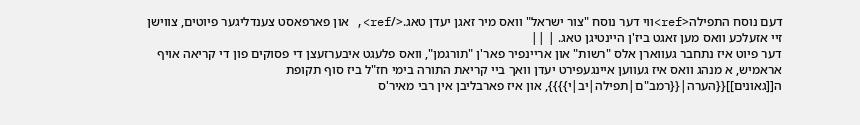דעם נוסח התפילה<ref>ווי דער נוסח "צור ישראל" וואס מיר זאגן יעדן טאג.</ref>, און פארפאסט צענדליגער פיוטים, צווישן זיי אזעלכע וואס מען זאגט ביז'ן היינטיגן טאג. | ||
דער פיוט איז נתחבר געווארן אלס "רשות" און אריינפיר פאר'ן "תורגמן", וואס פלעגט איבערזעצן די פסוקים פון די קריאה אויף אראמיש, א מנהג וואס איז געווען איינגעפירט יעדן וואך ביי קריאת התורה בימי חז"ל ביז סוף תקופת ה[[גאונים]]{{הערה|{{רמב"ם|תפילה|יב|י}}}}, און איז פארבליבן אין רבי מאיר'ס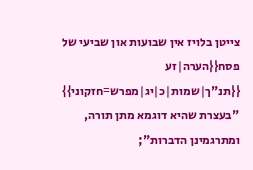צייטן בלויז אין שבועות און שביעי של פסח{{הערה|זע {{תנ"ך|שמות|כ|יג|מפרש=חזקוני}} "בעצרת שהיא דוגמא מתן תורה, ומתרגמינן הדברות";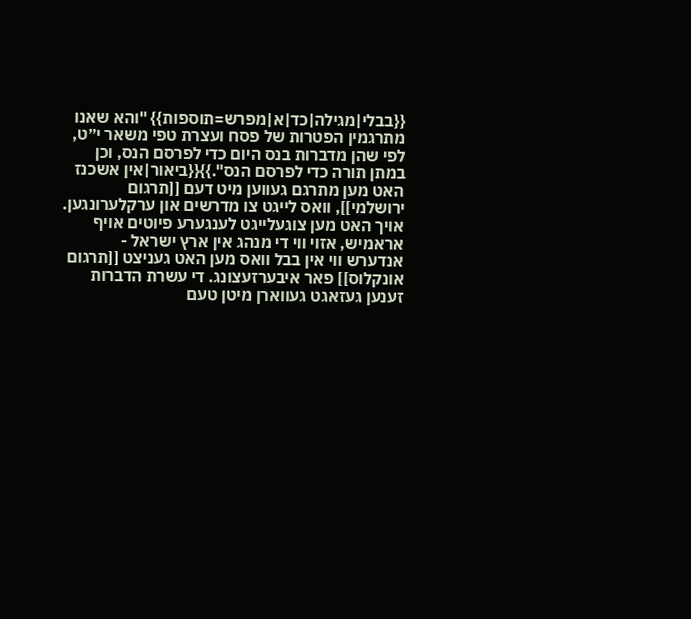{{בבלי|מגילה|כד|א|מפרש=תוספות}} "והא שאנו מתרגמין הפטרות של פסח ועצרת טפי משאר י״ט, לפי שהן מדברות בנס היום כדי לפרסם הנס, וכן במתן תורה כדי לפרסם הנס".}}{{ביאור|אין אשכנז האט מען מתרגם געווען מיט דעם [[תרגום ירושלמי]], וואס לייגט צו מדרשים און ערקלערונגען. אויך האט מען צוגעלייגט לענגערע פיוטים אויף אראמיש, אזוי ווי די מנהג אין ארץ ישראל - אנדערש ווי אין בבל וואס מען האט געניצט [[תרגום אונקלוס]] פאר איבערזעצונג. די עשרת הדברות זענען געזאגט געווארן מיטן טעם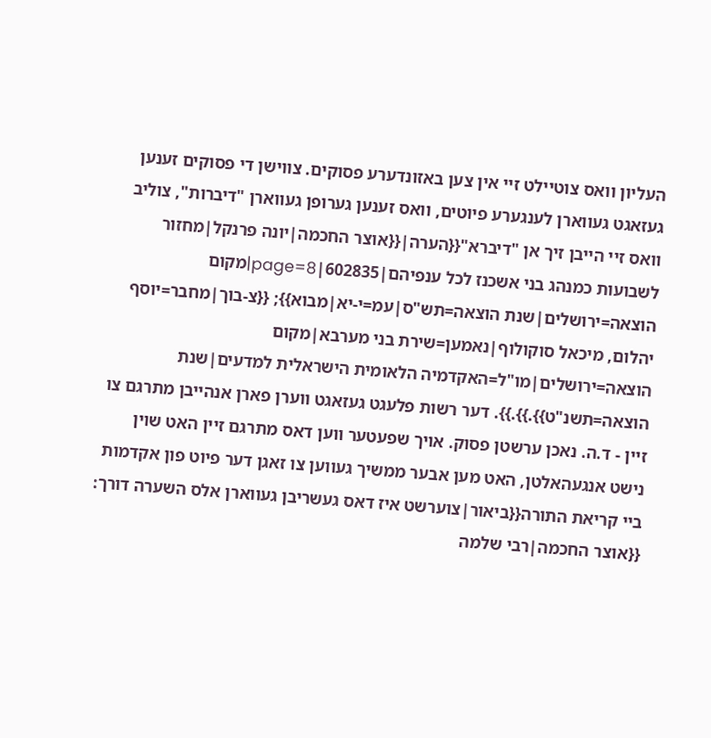העליון וואס צוטיילט זיי אין צען באזונדערע פסוקים. צווישן די פסוקים זענען געזאגט געווארן לענגערע פיוטים, וואס זענען גערופן געווארן "דיברות", צוליב וואס זיי הייבן זיך אן "דיברא"{{הערה|{{אוצר החכמה|יונה פרנקל|מחזור לשבועות כמנהג בני אשכנז לכל ענפיהם|602835|page=8|מקום הוצאה=ירושלים|שנת הוצאה=תש"ס|עמ=י-יא|מבוא}}; {{צ-בוך|מחבר=יוסף יהלום, מיכאל סוקולוף|נאמען=שירת בני מערבא|מקום הוצאה=ירושלים|מו"ל=האקדמיה הלאומית הישראלית למדעים|שנת הוצאה=תשנ"ט}}.}}.}}. דער רשות פלעגט געזאגט ווערן פארן אנהייבן מתרגם צו זיין - ד.ה. נאכן ערשטן פסוק. אויך שפעטער ווען דאס מתרגם זיין האט שוין נישט אנגעהאלטן, האט מען אבער ממשיך געווען צו זאגן דער פיוט פון אקדמות ביי קריאת התורה{{ביאור|צוערשט איז דאס געשריבן געווארן אלס השערה דורך: {{אוצר החכמה|רבי שלמה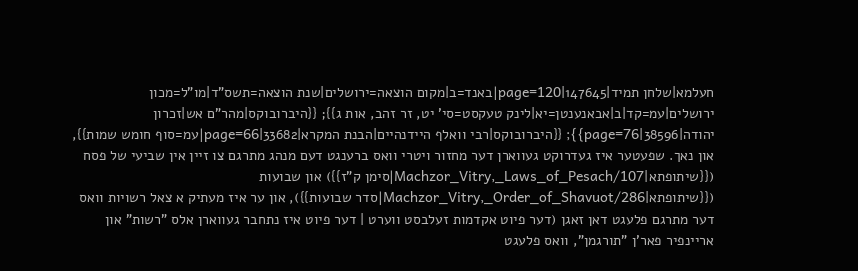חעלמא|שלחן תמיד|147645|page=120|באנד=ב|מקום הוצאה=ירושלים|שנת הוצאה=תשס"ד|מו"ל=מכון ירושלים|עמ=קד|ב|אבאנענטן=יא|לינק טעקסט=סי' יט, זר זהב, אות ג}}; {{היברובוקס|מהר"ם אש|זכרון יהודה|38596|page=76}}; {{היברובוקס|רבי וואלף היידנהיים|הבנת המקרא|33682|page=66|עמ=סוף חומש שמות}}, און נאך. שפעטער איז געדרוקט געווארן דער מחזור ויטרי וואס ברענגט דעם מנהג מתרגם צו זיין אין שביעי של פסח ({{שיתופתא|Machzor_Vitry,_Laws_of_Pesach/107|סימן ק"ז}}) און שבועות ({{שיתופתא|Machzor_Vitry,_Order_of_Shavuot/286|סדר שבועות}}), און ער איז מעתיק א צאל רשויות וואס דער מתרגם פלעגט דאן זאגן (דער פיוט אקדמות זעלבסט ווערט | דער פיוט איז נתחבר געווארן אלס "רשות" און אריינפיר פאר'ן "תורגמן", וואס פלעגט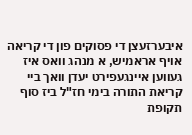איבערזעצן די פסוקים פון די קריאה אויף אראמיש, א מנהג וואס איז געווען איינגעפירט יעדן וואך ביי קריאת התורה בימי חז"ל ביז סוף תקופת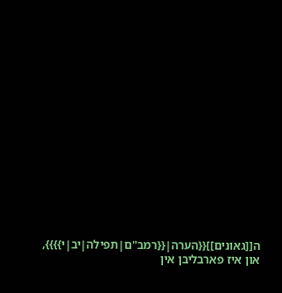ה[[גאונים]]{{הערה|{{רמב"ם|תפילה|יב|י}}}}, און איז פארבליבן אין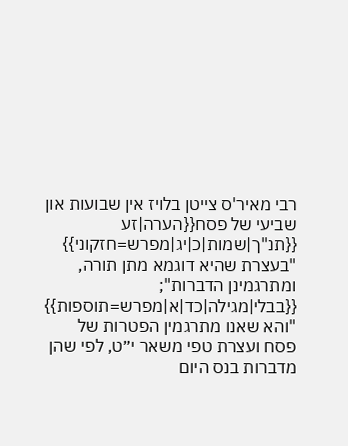רבי מאיר'ס צייטן בלויז אין שבועות און שביעי של פסח{{הערה|זע {{תנ"ך|שמות|כ|יג|מפרש=חזקוני}} "בעצרת שהיא דוגמא מתן תורה, ומתרגמינן הדברות"; {{בבלי|מגילה|כד|א|מפרש=תוספות}} "והא שאנו מתרגמין הפטרות של פסח ועצרת טפי משאר י״ט, לפי שהן מדברות בנס היום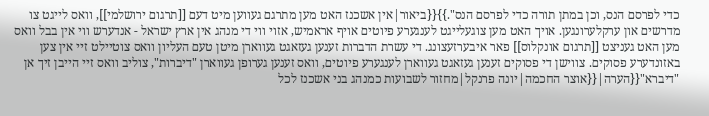כדי לפרסם הנס, וכן במתן תורה כדי לפרסם הנס".}}{{ביאור|אין אשכנז האט מען מתרגם געווען מיט דעם [[תרגום ירושלמי]], וואס לייגט צו מדרשים און ערקלערונגען. אויך האט מען צוגעלייגט לענגערע פיוטים אויף אראמיש, אזוי ווי די מנהג אין ארץ ישראל - אנדערש ווי אין בבל וואס מען האט געניצט [[תרגום אונקלוס]] פאר איבערזעצונג. די עשרת הדברות זענען געזאגט געווארן מיטן טעם העליון וואס צוטיילט זיי אין צען באזונדערע פסוקים. צווישן די פסוקים זענען געזאגט געווארן לענגערע פיוטים, וואס זענען גערופן געווארן "דיברות", צוליב וואס זיי הייבן זיך אן "דיברא"{{הערה|{{אוצר החכמה|יונה פרנקל|מחזור לשבועות כמנהג בני אשכנז לכל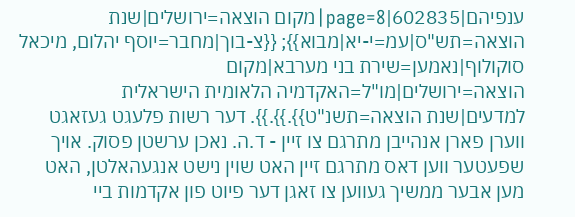ענפיהם|602835|page=8|מקום הוצאה=ירושלים|שנת הוצאה=תש"ס|עמ=י-יא|מבוא}}; {{צ-בוך|מחבר=יוסף יהלום, מיכאל סוקולוף|נאמען=שירת בני מערבא|מקום הוצאה=ירושלים|מו"ל=האקדמיה הלאומית הישראלית למדעים|שנת הוצאה=תשנ"ט}}.}}.}}. דער רשות פלעגט געזאגט ווערן פארן אנהייבן מתרגם צו זיין - ד.ה. נאכן ערשטן פסוק. אויך שפעטער ווען דאס מתרגם זיין האט שוין נישט אנגעהאלטן, האט מען אבער ממשיך געווען צו זאגן דער פיוט פון אקדמות ביי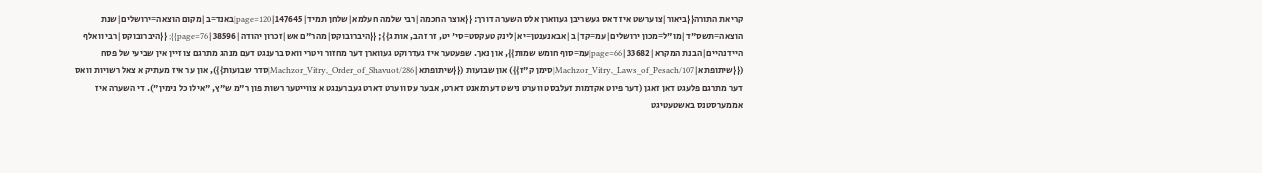קריאת התורה{{ביאור|צוערשט איז דאס געשריבן געווארן אלס השערה דורך: {{אוצר החכמה|רבי שלמה חעלמא|שלחן תמיד|147645|page=120|באנד=ב|מקום הוצאה=ירושלים|שנת הוצאה=תשס"ד|מו"ל=מכון ירושלים|עמ=קד|ב|אבאנענטן=יא|לינק טעקסט=סי' יט, זר זהב, אות ג}}; {{היברובוקס|מהר"ם אש|זכרון יהודה|38596|page=76}}; {{היברובוקס|רבי וואלף היידנהיים|הבנת המקרא|33682|page=66|עמ=סוף חומש שמות}}, און נאך. שפעטער איז געדרוקט געווארן דער מחזור ויטרי וואס ברענגט דעם מנהג מתרגם צו זיין אין שביעי של פסח ({{שיתופתא|Machzor_Vitry,_Laws_of_Pesach/107|סימן ק"ז}}) און שבועות ({{שיתופתא|Machzor_Vitry,_Order_of_Shavuot/286|סדר שבועות}}), און ער איז מעתיק א צאל רשויות וואס דער מתרגם פלעגט דאן זאגן (דער פיוט אקדמות זעלבסט ווערט נישט דערמאנט דארט, אבער עס ווערט דארט געברענגט א צווייטער רשות פון ר"מ ש"ץ, "אילו כל נימין"). די השערה איז אממערסטנס באשטעטיגט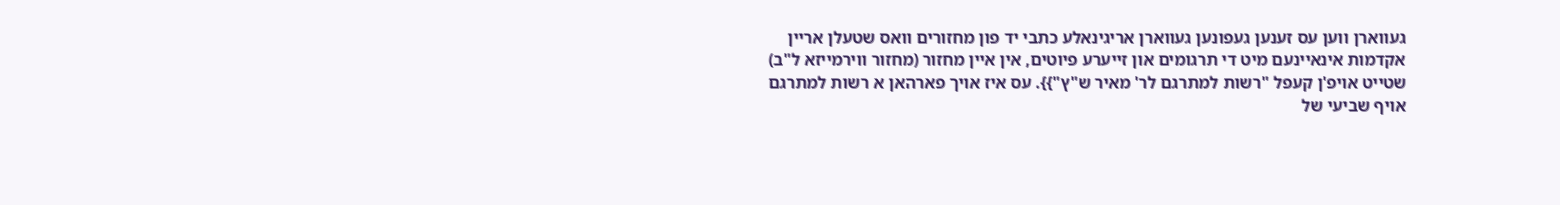געווארן ווען עס זענען געפונען געווארן אריגינאלע כתבי יד פון מחזורים וואס שטעלן אריין אקדמות אינאיינעם מיט די תרגומים און זייערע פיוטים, אין איין מחזור (מחזור ווירמייזא ל"ב) שטייט אויפ'ן קעפל "רשות למתרגם לר' מאיר ש"ץ"}}. עס איז אויך פארהאן א רשות למתרגם אויף שביעי של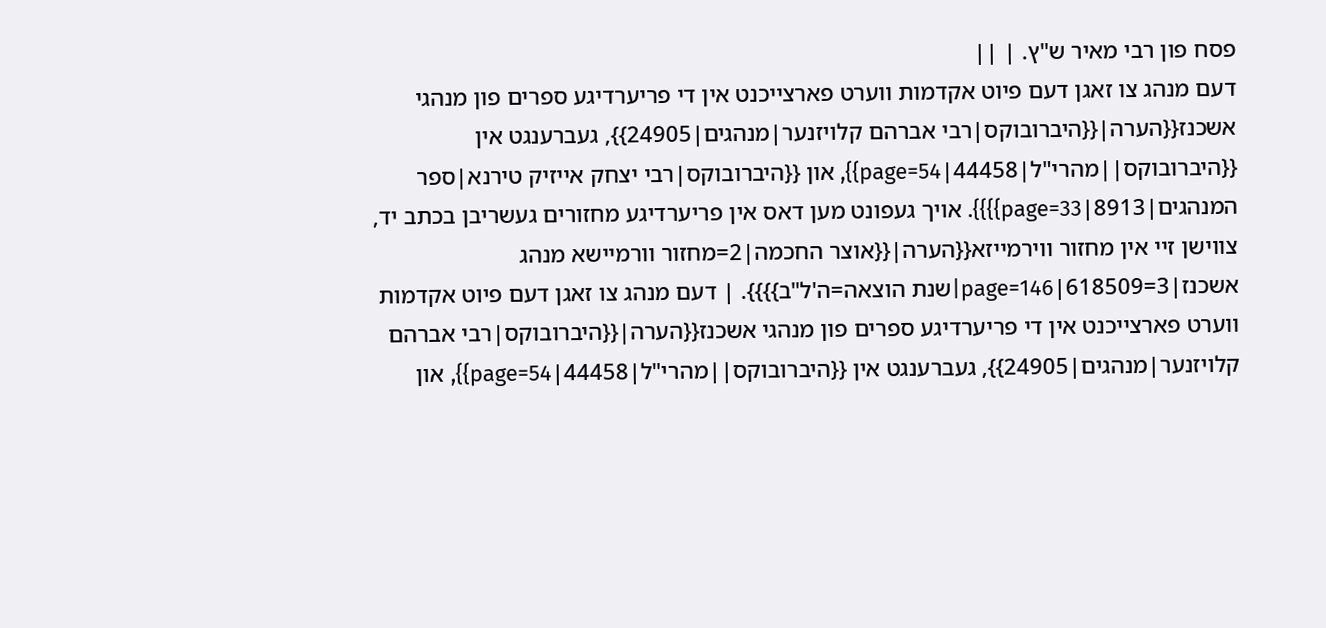פסח פון רבי מאיר ש"ץ. | ||
דעם מנהג צו זאגן דעם פיוט אקדמות ווערט פארצייכנט אין די פריערדיגע ספרים פון מנהגי אשכנז{{הערה|{{היברובוקס|רבי אברהם קלויזנער|מנהגים|24905}}, געברענגט אין {{היברובוקס||מהרי"ל|44458|page=54}}, און {{היברובוקס|רבי יצחק אייזיק טירנא|ספר המנהגים|8913|page=33}}}}. אויך געפונט מען דאס אין פריערדיגע מחזורים געשריבן בכתב יד, צווישן זיי אין מחזור ווירמייזא{{הערה|{{אוצר החכמה|2=מחזור וורמיישא מנהג אשכנז|3=618509|page=146|שנת הוצאה=ה'ל"ב}}}}. | דעם מנהג צו זאגן דעם פיוט אקדמות ווערט פארצייכנט אין די פריערדיגע ספרים פון מנהגי אשכנז{{הערה|{{היברובוקס|רבי אברהם קלויזנער|מנהגים|24905}}, געברענגט אין {{היברובוקס||מהרי"ל|44458|page=54}}, און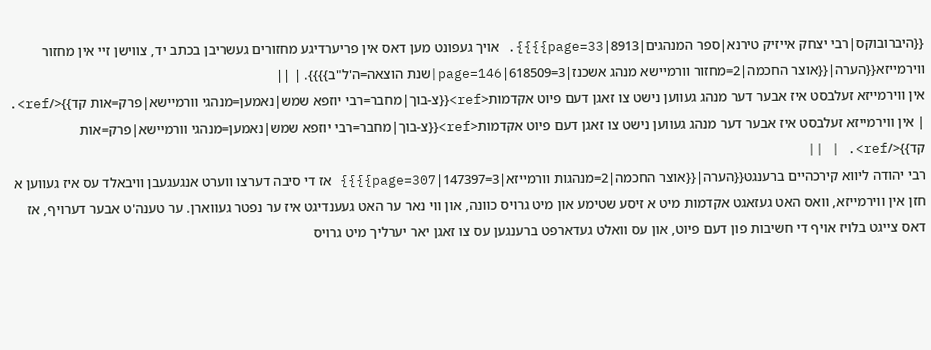{{היברובוקס|רבי יצחק אייזיק טירנא|ספר המנהגים|8913|page=33}}}}. אויך געפונט מען דאס אין פריערדיגע מחזורים געשריבן בכתב יד, צווישן זיי אין מחזור ווירמייזא{{הערה|{{אוצר החכמה|2=מחזור וורמיישא מנהג אשכנז|3=618509|page=146|שנת הוצאה=ה'ל"ב}}}}. | ||
אין ווירמייזא זעלבסט איז אבער דער מנהג געווען נישט צו זאגן דעם פיוט אקדמות<ref>{{צ-בוך|מחבר=רבי יוזפא שמש|נאמען=מנהגי וורמיישא|פרק=אות קד}}</ref>. | אין ווירמייזא זעלבסט איז אבער דער מנהג געווען נישט צו זאגן דעם פיוט אקדמות<ref>{{צ-בוך|מחבר=רבי יוזפא שמש|נאמען=מנהגי וורמיישא|פרק=אות קד}}</ref>. | ||
רבי יהודה ליווא קירכהיים ברענגט{{הערה|{{אוצר החכמה|2=מנהגות וורמייזא|3=147397|page=307}}}} אז די סיבה דערצו ווערט אנגעגעבן וויבאלד עס איז געווען א חזן אין ווירמייזא, וואס האט געזאגט אקדמות מיט א זיסע שטימע און מיט גרויס כוונה, און ווי נאר ער האט געענדיגט איז ער נפטר געווארן. ער טענה'ט אבער דערויף, אז דאס צייגט בלויז אויף די חשיבות פון דעם פיוט, און עס וואלט געדארפט ברענגען עס צו זאגן יאר יערליך מיט גרויס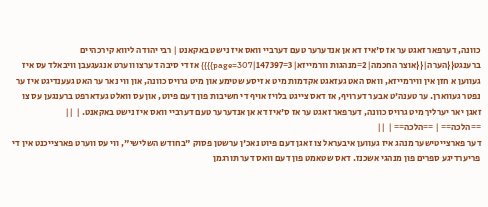כוונה, דערפאר זאגט ער אז ס'איז דא אן אנדערער טעם דערביי וואס איז נישט באקאנט | רבי יהודה ליווא קירכהיים ברענגט{{הערה|{{אוצר החכמה|2=מנהגות וורמייזא|3=147397|page=307}}}} אז די סיבה דערצו ווערט אנגעגעבן וויבאלד עס איז געווען א חזן אין ווירמייזא, וואס האט געזאגט אקדמות מיט א זיסע שטימע און מיט גרויס כוונה, און ווי נאר ער האט געענדיגט איז ער נפטר געווארן. ער טענה'ט אבער דערויף, אז דאס צייגט בלויז אויף די חשיבות פון דעם פיוט, און עס וואלט געדארפט ברענגען עס צו זאגן יאר יערליך מיט גרויס כוונה, דערפאר זאגט ער אז ס'איז דא אן אנדערער טעם דערביי וואס איז נישט באקאנט. | ||
==הלכה== | ==הלכה== | ||
דער פארצייטישער מנהג איז געווען איבעראל צו זאגן דעם פיוט נאכ'ן ערשטן פסוק "בחודש השלישי", ווי עס ווערט פארצייכנט אין די פריערדיגע ספרים פון מנהגי אשכנז. דאס שטאמט פון דעם וואס דער תורגמן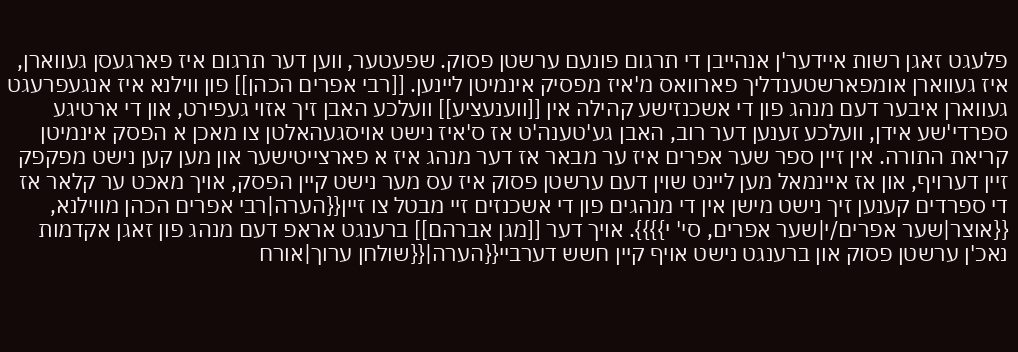פלעגט זאגן רשות איידער'ן אנהייבן די תרגום פונעם ערשטן פסוק. שפעטער, ווען דער תרגום איז פארגעסן געווארן, איז געווארן אומפארשטענדליך פארוואס מ'איז מפסיק אינמיטן ליינען. [[רבי אפרים הכהן]] פון ווילנא איז אנגעפרעגט געווארן איבער דעם מנהג פון די אשכנזישע קהילה אין [[ווענעציע]] וועלכע האבן זיך אזוי געפירט, און די ארטיגע ספרדי'שע אידן, וועלכע זענען דער רוב, האבן גע'טענה'ט אז ס'איז נישט אויסגעהאלטן צו מאכן א הפסק אינמיטן קריאת התורה. אין זיין ספר שער אפרים איז ער מבאר אז דער מנהג איז א פארצייטישער און מען קען נישט מפקפק זיין דערויף, און אז איינמאל מען ליינט שוין דעם ערשטן פסוק איז עס מער נישט קיין הפסק, אויך מאכט ער קלאר אז די ספרדים קענען זיך נישט מישן אין די מנהגים פון די אשכנזים זיי מבטל צו זיין{{הערה|רבי אפרים הכהן מווילנא, {{אוצר|שער אפרים/י|שער אפרים, סי' י}}}}. אויך דער [[מגן אברהם]] ברענגט אראפ דעם מנהג פון זאגן אקדמות נאכ'ן ערשטן פסוק און ברענגט נישט אויף קיין חשש דערביי{{הערה|{{שולחן ערוך|אורח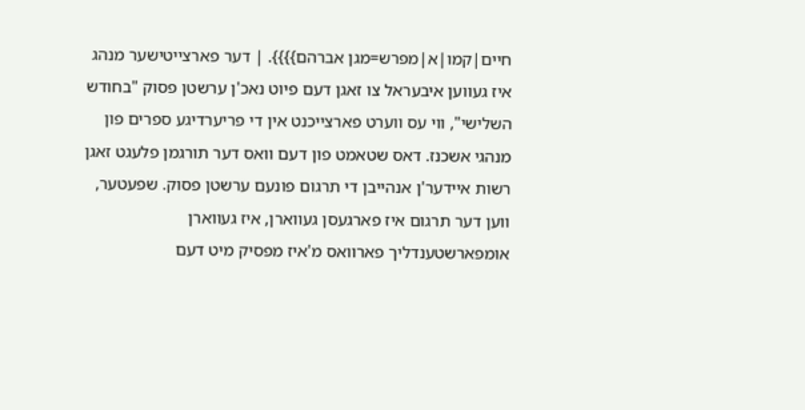חיים|קמו|א|מפרש=מגן אברהם}}}}. | דער פארצייטישער מנהג איז געווען איבעראל צו זאגן דעם פיוט נאכ'ן ערשטן פסוק "בחודש השלישי", ווי עס ווערט פארצייכנט אין די פריערדיגע ספרים פון מנהגי אשכנז. דאס שטאמט פון דעם וואס דער תורגמן פלעגט זאגן רשות איידער'ן אנהייבן די תרגום פונעם ערשטן פסוק. שפעטער, ווען דער תרגום איז פארגעסן געווארן, איז געווארן אומפארשטענדליך פארוואס מ'איז מפסיק מיט דעם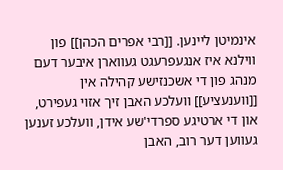אינמיטן ליינען. [[רבי אפרים הכהן]] פון ווילנא איז אנגעפרעגט געווארן איבער דעם מנהג פון די אשכנזישע קהילה אין [[ווענעציע]] וועלכע האבן זיך אזוי געפירט, און די ארטיגע ספרדי'שע אידן, וועלכע זענען געווען דער רוב, האבן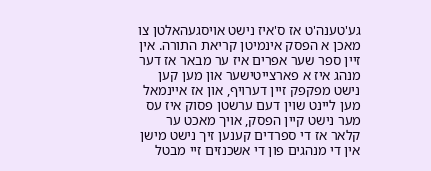גע'טענה'ט אז ס'איז נישט אויסגעהאלטן צו מאכן א הפסק אינמיטן קריאת התורה. אין זיין ספר שער אפרים איז ער מבאר אז דער מנהג איז א פארצייטישער און מען קען נישט מפקפק זיין דערויף, און אז איינמאל מען ליינט שוין דעם ערשטן פסוק איז עס מער נישט קיין הפסק, אויך מאכט ער קלאר אז די ספרדים קענען זיך נישט מישן אין די מנהגים פון די אשכנזים זיי מבטל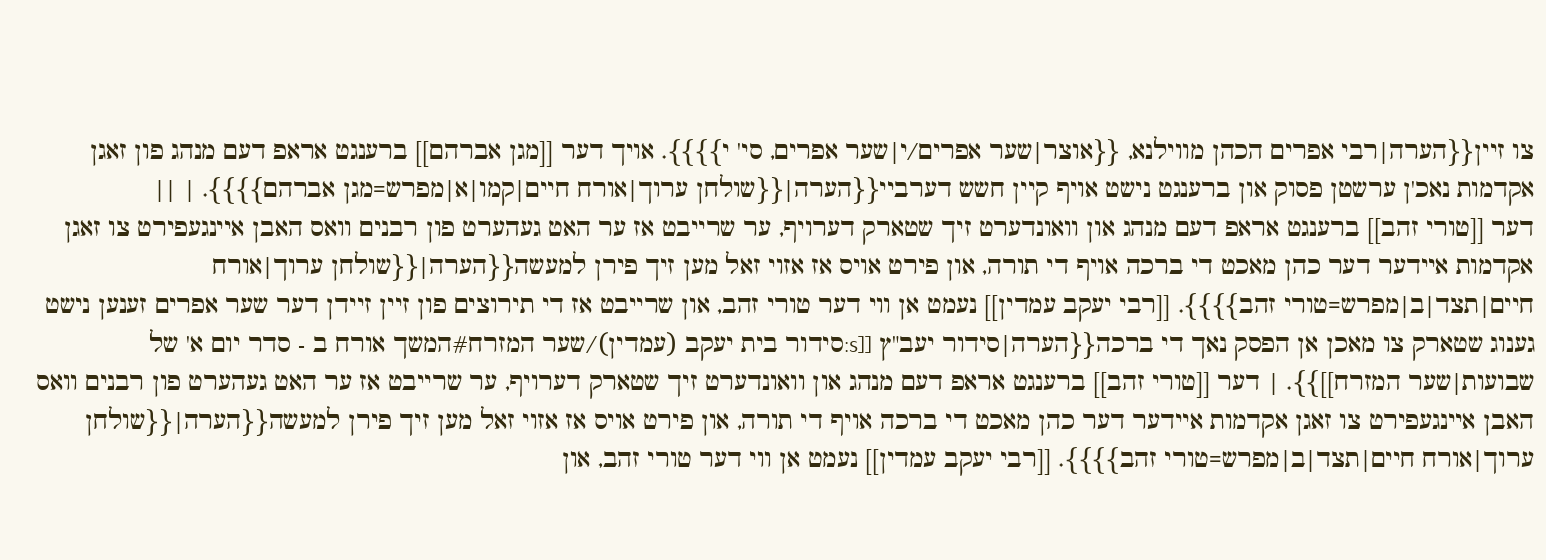צו זיין{{הערה|רבי אפרים הכהן מווילנא, {{אוצר|שער אפרים/י|שער אפרים, סי' י}}}}. אויך דער [[מגן אברהם]] ברענגט אראפ דעם מנהג פון זאגן אקדמות נאכ'ן ערשטן פסוק און ברענגט נישט אויף קיין חשש דערביי{{הערה|{{שולחן ערוך|אורח חיים|קמו|א|מפרש=מגן אברהם}}}}. | ||
דער [[טורי זהב]] ברענגט אראפ דעם מנהג און וואונדערט זיך שטארק דערויף, ער שרייבט אז ער האט געהערט פון רבנים וואס האבן איינגעפירט צו זאגן אקדמות איידער דער כהן מאכט די ברכה אויף די תורה, און פירט אויס אז אזוי זאל מען זיך פירן למעשה{{הערה|{{שולחן ערוך|אורח חיים|תצד|ב|מפרש=טורי זהב}}}}. [[רבי יעקב עמדין]] נעמט אן ווי דער טורי זהב, און שרייבט אז די תירוצים פון זיין זיידן דער שער אפרים זענען נישט גענוג שטארק צו מאכן אן הפסק נאך די ברכה{{הערה|סידור יעב"ץ [[s:סידור בית יעקב (עמדין)/שער המזרח#המשך אורח ב - סדר יום א' של שבועות|שער המזרח]]}}. | דער [[טורי זהב]] ברענגט אראפ דעם מנהג און וואונדערט זיך שטארק דערויף, ער שרייבט אז ער האט געהערט פון רבנים וואס האבן איינגעפירט צו זאגן אקדמות איידער דער כהן מאכט די ברכה אויף די תורה, און פירט אויס אז אזוי זאל מען זיך פירן למעשה{{הערה|{{שולחן ערוך|אורח חיים|תצד|ב|מפרש=טורי זהב}}}}. [[רבי יעקב עמדין]] נעמט אן ווי דער טורי זהב, און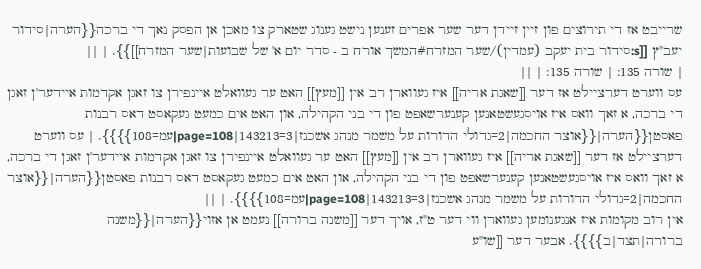שרייבט אז די תירוצים פון זיין זיידן דער שער אפרים זענען נישט גענוג שטארק צו מאכן אן הפסק נאך די ברכה{{הערה|סידור יעב"ץ [[s:סידור בית יעקב (עמדין)/שער המזרח#המשך אורח ב - סדר יום א' של שבועות|שער המזרח]]}}. | ||
| שורה 135: | שורה 135: | ||
עס ווערט דערציילט אז דער [[שאגת אריה]] איז געווארן רב אין [[מעץ]] האט ער געוואלט איינפירן צו זאגן אקדמות איידער'ן זאגן די ברכה, א זאך וואס איז אויסגעשטאנען קענערשאפט פון די בני הקהילה, און האט אים כמעט געקאסט דאס רבנות פאסטן{{הערה|{{אוצר החכמה|2=גדולי הדורות על משמר מנהג אשכנז|3=143213|page=108|עמ=108}}}}. | עס ווערט דערציילט אז דער [[שאגת אריה]] איז געווארן רב אין [[מעץ]] האט ער געוואלט איינפירן צו זאגן אקדמות איידער'ן זאגן די ברכה, א זאך וואס איז אויסגעשטאנען קענערשאפט פון די בני הקהילה, און האט אים כמעט געקאסט דאס רבנות פאסטן{{הערה|{{אוצר החכמה|2=גדולי הדורות על משמר מנהג אשכנז|3=143213|page=108|עמ=108}}}}. | ||
אין רוב מקומות איז אנגענומען געווארן ווי דער ט"ז, אויך דער [[משנה ברורה]] נעמט אן אזוי{{הערה|{{משנה ברורה|תצד|ב}}}}. אבער דער [[שו"ע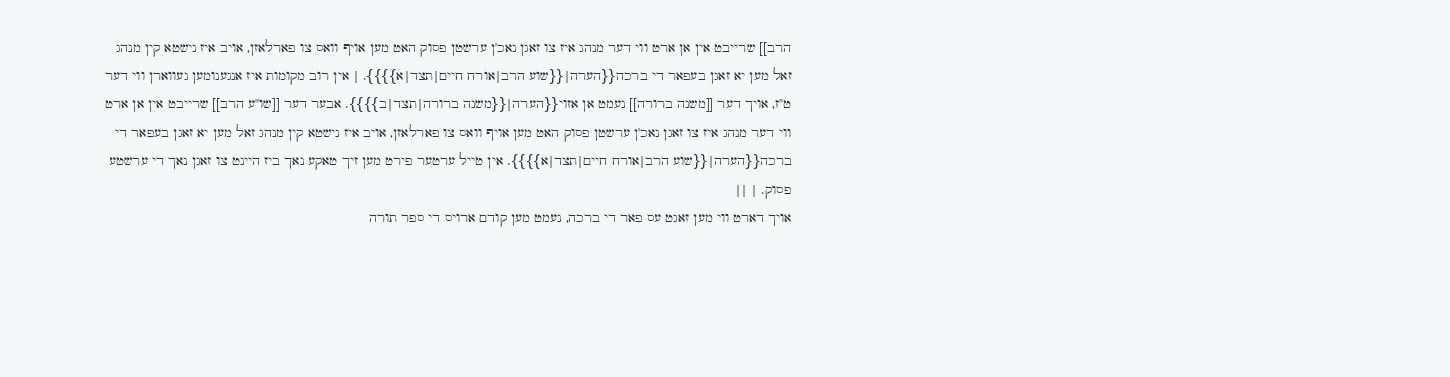הרב]] שרייבט אין אן ארט ווי דער מנהג איז צו זאגן נאכ'ן ערשטן פסוק האט מען אויף וואס צו פארלאזן, אויב איז נישטא קין מנהג זאל מען יא זאגן בעפאר די ברכה{{הערה|{{שוע הרב|אורח חיים|תצד|א}}}}. | אין רוב מקומות איז אנגענומען געווארן ווי דער ט"ז, אויך דער [[משנה ברורה]] נעמט אן אזוי{{הערה|{{משנה ברורה|תצד|ב}}}}. אבער דער [[שו"ע הרב]] שרייבט אין אן ארט ווי דער מנהג איז צו זאגן נאכ'ן ערשטן פסוק האט מען אויף וואס צו פארלאזן, אויב איז נישטא קין מנהג זאל מען יא זאגן בעפאר די ברכה{{הערה|{{שוע הרב|אורח חיים|תצד|א}}}}. אין טייל ערטער פירט מען זיך טאקע נאך ביז היינט צו זאגן נאך די ערשטע פסוק. | ||
אויך דארט ווי מען זאגט עס פאר די ברכה, נעמט מען קודם ארויס די ספר תורה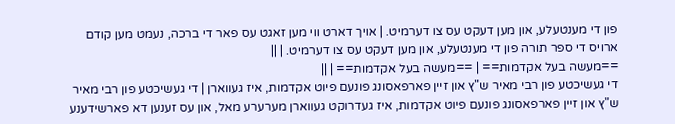פון די מענטעלע, און מען דעקט עס צו דערמיט. | אויך דארט ווי מען זאגט עס פאר די ברכה, נעמט מען קודם ארויס די ספר תורה פון די מענטעלע, און מען דעקט עס צו דערמיט. | ||
==מעשה בעל אקדמות== | ==מעשה בעל אקדמות== | ||
די געשיכטע פון רבי מאיר ש"ץ און זיין פארפאסונג פונעם פיוט אקדמות, איז געווארן | די געשיכטע פון רבי מאיר ש"ץ און זיין פארפאסונג פונעם פיוט אקדמות, איז געדרוקט געווארן מערערע מאל, און עס זענען דא פארשידענע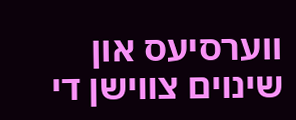ווערסיעס און שינוים צווישן די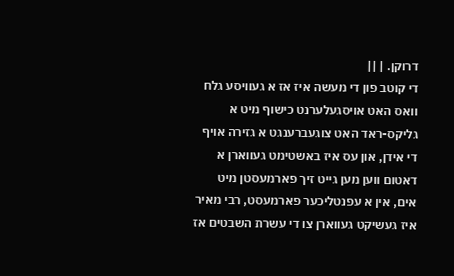דרוקן. | ||
די קוטב פון די מעשה איז אז א געוויסע גלח וואס האט אויסגעלערנט כישוף מיט א גליקס-ראד האט צוגעברענגט א גזירה אויף די אידן, און עס איז באשטימט געווארן א דאטום ווען מען גייט זיך פארמעסטן מיט אים, אין א עפנטליכער פארמעסט, רבי מאיר איז געשיקט געווארן צו די עשרת השבטים אז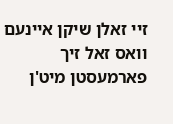זיי זאלן שיקן איינעם וואס זאל זיך פארמעסטן מיט'ן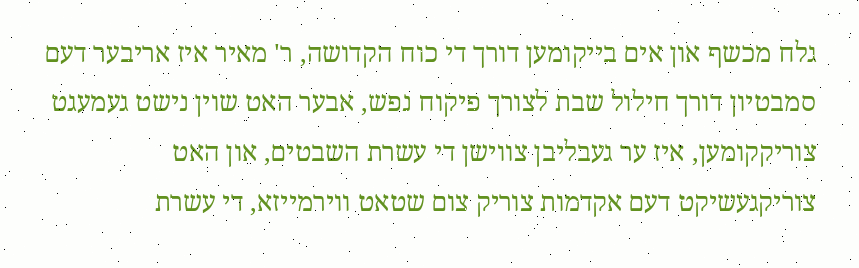גלח מכשף און אים בייקומען דורך די כוח הקדושה, ר' מאיר איז אריבער דעם סמבטיון דורך חילול שבת לצורך פיקוח נפש, אבער האט שוין נישט געמעגט צוריקקומען, איז ער געבליבן צווישן די עשרת השבטים, און האט צוריקגעשיקט דעם אקדמות צוריק צום שטאט ווירמייזא, די עשרת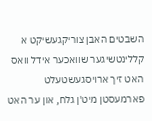השבטים האבן צוריקגעשיקט א קללינטשיגער שוואכער אידל וואס האט זיך ארויסגעשטעלט פארמעסטן מיט'ן גלח, און ער האט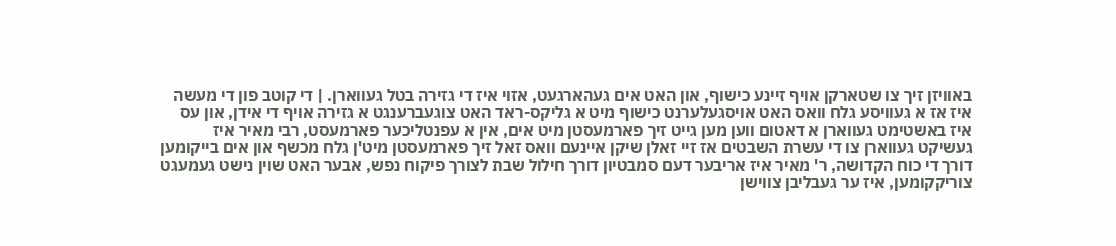באוויזן זיך צו שטארקן אויף זיינע כישוף, און האט אים געהארגעט, אזוי איז די גזירה בטל געווארן. | די קוטב פון די מעשה איז אז א געוויסע גלח וואס האט אויסגעלערנט כישוף מיט א גליקס-ראד האט צוגעברענגט א גזירה אויף די אידן, און עס איז באשטימט געווארן א דאטום ווען מען גייט זיך פארמעסטן מיט אים, אין א עפנטליכער פארמעסט, רבי מאיר איז געשיקט געווארן צו די עשרת השבטים אז זיי זאלן שיקן איינעם וואס זאל זיך פארמעסטן מיט'ן גלח מכשף און אים בייקומען דורך די כוח הקדושה, ר' מאיר איז אריבער דעם סמבטיון דורך חילול שבת לצורך פיקוח נפש, אבער האט שוין נישט געמעגט צוריקקומען, איז ער געבליבן צווישן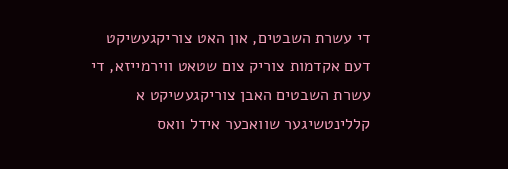די עשרת השבטים, און האט צוריקגעשיקט דעם אקדמות צוריק צום שטאט ווירמייזא, די עשרת השבטים האבן צוריקגעשיקט א קללינטשיגער שוואכער אידל וואס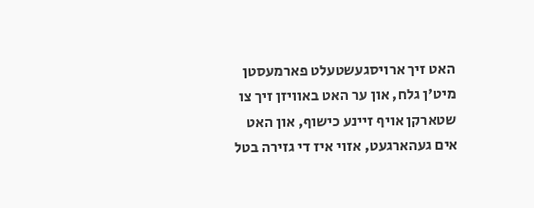האט זיך ארויסגעשטעלט פארמעסטן מיט'ן גלח, און ער האט באוויזן זיך צו שטארקן אויף זיינע כישוף, און האט אים געהארגעט, אזוי איז די גזירה בטל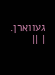געווארן. | ||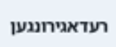רעדאגירונגען